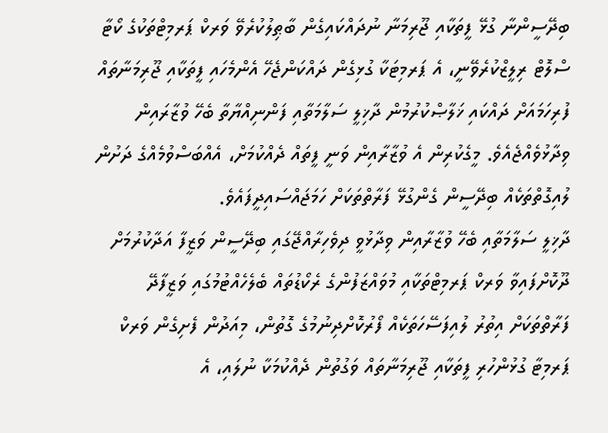ބިދޭސީންނާ ގުޅޭ ފީތަކާއި ޖޫރިމަނާ ނުދައްކައިގެން ބާޠިލުކުރެވޭ ވަރކް ޕަރމިޓްތަކުގެ ކޯޓާ ސްލޮޓް ރިލީޒްކުރެވޭނީ، އެ ޕަރމިޓަކާ ގުޅިގެން ދައްކަންޖެހޭ އެންމެހައި ފީތަކާއި ޖޫރިމަނާތައް ފުރިހަމައަށް ދައްކައި ޚަލާޞްކުރުމުން ދާޚިލީ ސަލާމަތާއި ފަންނިއްޔާތާ ބެހޭ ވުޒާރައިން ވިދާޅުވެއްޖެއެވެ. މީގެކުރިން އެ ވުޒާރާއިން ވަނީ ފީތައް ދެއްކުމަށް، އެއްބަސްވުމެއްގެ ދަށުން ލުއިގޮތްތަކެއް ބިދޭސީން ގެންގުޅޭ ފަރާތްތަކަށް ހަމަޖައްސައިދީފައެވެ.
ދާޚިލީ ސަލާމަތާއި ބެހޭ ވުޒާރާއިން ވިދާޅުވީ ދިވެހިރާއްޖޭގައި ބިދޭސީން ވަޒީފާ އަދާކުރުމަށް ދޫކޮށްފައިވާ ވަރކް ޕަރމިޓްތަކާއި މުވައްޒަފުންގެ ރެކޯޑުތައް ބެލެހެއްޓުމުގައި ވަޒީފާދޭ ފަރާތްތަކަށް އިތުރު ލުއިފަސޭހަތަކެއް ފޯރުކޮށްދިނުމުގެ ގޮތުން، މިއަދުން ފެށިގެން ވަރކް ޕަރމިޓާ ގުޅުންހުރި ފީތަކާއި ޖޫރިމަނާތައް ވަގުތުން ދެއްކުމަކާ ނުލައި، އެ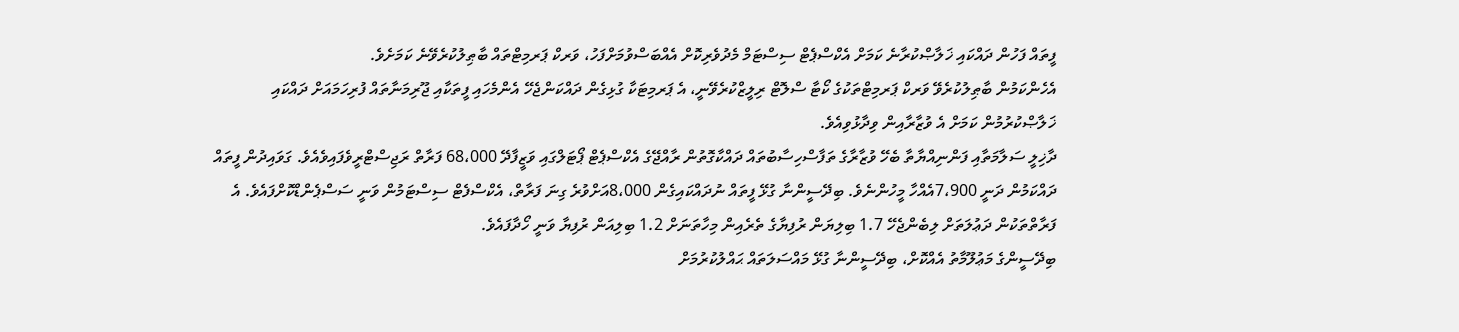ފީތައް ފަހުން ދައްކައި ޚަލާޞްކުރާނެ ކަމަށް އެކްސްޕެޓް ސިސްޓަމް މެދުވެރިކޮށް އެއްބަސްވުމަށްފަހު، ވަރކް ޕަރމިޓްތައް ބާޠިލުކުރެވޭނެ ކަމަށެވެ.
އެހެންކަމުން ބާޠިލުކުރެވޭ ވަރކް ޕަރމިޓްތަކުގެ ކޯޓާ ސްލޮޓް ރިލީޒްކުރެވޭނީ، އެ ޕަރމިޓަކާ ގުޅިގެން ދައްކަންޖެހޭ އެންމެހައި ފީތަކާއި ޖޫރިމަނާތައް ފުރިހަމައަށް ދައްކައި ޚަލާޞްކުރުމުން ކަމަށް އެ ވުޒާރާއިން ވިދާޅުވިއެވެ.
ދާޚިލީ ސަލާމަތާއި ފަންނިއްޔާތާ ބެހޭ ވުޒާރާގެ ތަފާސްހިސާބުތައް ދައްކާގޮތުން ރާއްޖޭގެ އެކްސްޕެޓް ޕޯޓަލްގައި ވަޒީފާދޭ 68،000 ފަރާތް ރަޖިސްޓްރީވެފައިވެއެވެ. ގަވައިދުން ފީތައް ދައްކަމުން ދަނީ 7،900އެއްހާ މީހުންނެވެ. ބިދޭސީންނާ ގުޅޭ ފީތައް ނުދައްކައިގެން 8،000އަށްވުރެ ގިނަ ފަރާތް، އެކްސްފެޓް ސިސްޓަމުން ވަނީ ސަސްޕެންޑްކޮށްފައެވެ. އެ ފަރާތްތަކުން ދަޢުލަތަށް ލިބެންޖެހޭ 1.7 ބިލިޔަން ރުފިޔާގެ ތެރެއިން މިހާތަނަށް 1.2 ބިލިއަން ރުފިޔާ ވަނީ ހޯދާފައެވެ.
ބިދޭސީންގެ މަޢުލޫމާތު އެއްކޮށް، ބިދޭސީންނާ ގުޅޭ މައްސަލަތައް ޙައްލުކުރުމަށް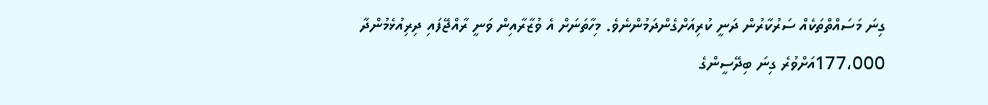ގިނަ މަސައްތްތަކެއް ސަރުކާރުން ދަނީ ކުރިއަށްގެންދަމުންނެވެ. މިހާތަނަށް އެ ވުޒާރާއިން ވަނީ ރާއްޖޭފައި ދިރިއުޅެމުންދާ 177،000އަށްވުރެ ގިނަ ބިދޭސީންގެ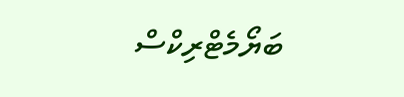ބަޔޯމެޓްރިކްސް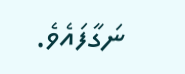ނަގާފައެވެ.